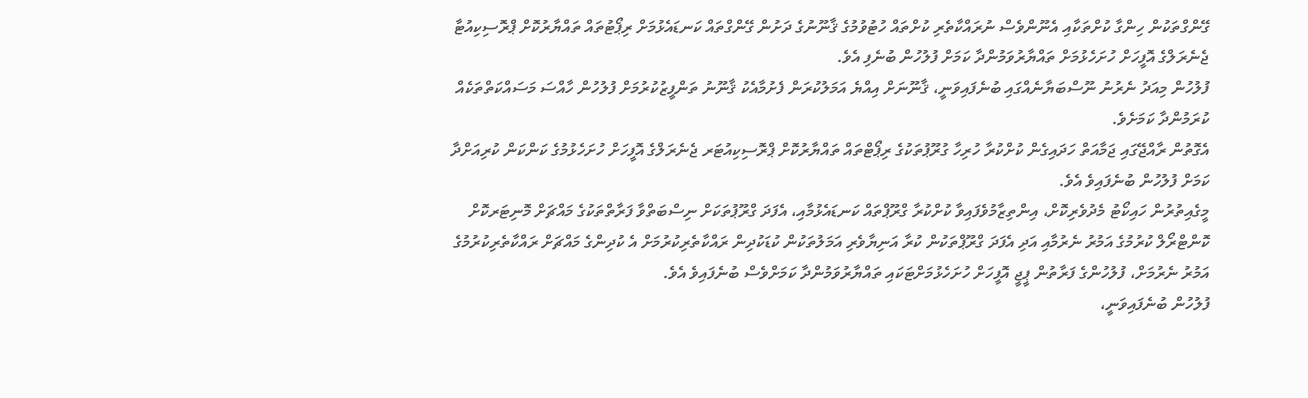ގޭންގްތަކުން ހިންގާ ކުށްތަކާއި އެނޫންވެސް ނުރައްކާތެރި ކުށްތައް ހުޓުވުމުގެ ޤާނޫނުގެ ދަށުން ގޭންގްތައް ކަނޑައެޅުމަށް ރިޕޯޓުތައް ތައްޔާރުކޮށް ޕްރޮސިކިއުޓާ ޖެނެރަލްގެ އޮފީހަށް ހުށަހެޅުމަށް ތައްޔާރުވަމުންދާ ކަމަށް ފުލުހުން ބުނެފި އެވެ.
ފުލުހުން މިއަދު ނެރުނު ނޫސްބަޔާނެއްގައި ބުނެފައިވަނީ، ޤާނޫނަށް އިއްޔެ އަމަލުކުރަން ފެށުމާއެކު ޤާނޫނު ތަންފީޒުކުރުމަށް ފުލުހުން ހާއްސަ މަސައްކަތްތަކެއް ކުރަމުންދާ ކަމަށެވެ.
އެގޮތުން ރާއްޖޭގައި ޖަމާއަތް ހަދައިގެން ކުށްކުރާ ހުރިހާ ގުރޫޕުތަކުގެ ރިޕޯޓްތައް ތައްޔާރުކޮށް ޕްރޮސިކިއުޓަރ ޖެނެރަލްގެ އޮފީހަށް ހުށަހެޅުމުގެ ކަންކަން ކުރިއަށްދާ ކަމަށް ފުލުހުން ބުނެފައިވެ އެވެ.
މީގެއިތުރުން ހައިކޯޓު މެދުވެރިކޮށް، އިންތިޒާމުވެފައިވާ ކުށްކުރާ ގްރޫޕްތައް ކަނޑައެޅުމާއި، އެފަދަ ގްރޫޕުތަކަށް ނިސްބަތްވާ ފަރާތްތަކުގެ މައްޗަށް މޮނިޓަރކޮށް ކޮންޓްރޯލް ކުރުމުގެ އަމުރު ނެރުމާއި އަދި އެފަދަ ގްރޫޕްތަކުން ކުރާ އަނިޔާވެރި އަމަލުތަކުން ކުޑަކުދިން ރައްކާތެރިކުރުމަށް އެ ކުދިންގެ މައްޗަށް ރައްކާތެރިކުރުމުގެ އަމުރު ނެރުމަށް، ފުލުހުންގެ ފަރާތުން ޕީޖީ އޮފީހަށް ހުށަހެޅުމަށްޓަކައި ތައްޔާރުވަމުންދާ ކަމަށްވެސް ބުނެފައިވެ އެވެ.
ފުލުހުން ބުނެފައިވަނީ،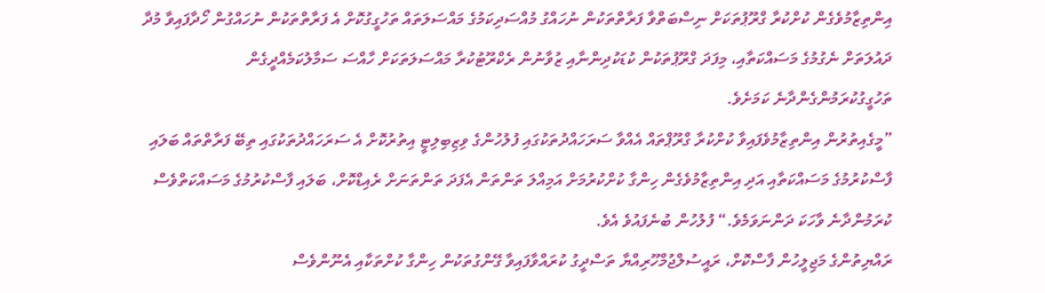އިންތިޒާމުވެގެން ކުށްކުރާ ގްރޫޕުތަކަށް ނިސްބަތްވާ ފަރާތްތަކުން ނުހައްގު މުއްސަދިކަމުގެ މައްސަލަތައް ތަހުގީގުކޮށް އެ ފަރާތްތަކުން ނުހައްގުން ހޯދާފައިވާ މުދާ ދައުލަތަށް ނެގުމުގެ މަސައްކަތާއި، މިފަދަ ގްރޫޕުތަކުން ކުޑަކުދިންނާއި ޒުވާނުން ރެކްރޫޓުކުރާ މައްސަލަތަކަށް ހާއްސަ ސަމާލުކަމެއްދީގެން ތަހުގީގުކުރަމުންގެންދާނެ ކަމަށެވެ.
”މީގެއިތުރުން އިންތިޒާމުވެފައިވާ ކުށްކުރާ ގްރޫޕްތައް އެއްވާ ސަރަހައްދުތަކުގައި ފުލުހުންގެ ވިޒިބިލިޓީ އިތުރުކޮށް އެ ސަރަހައްދުތަކުގައި ތިބޭ ފަރާތްތައް ބަލައި ފާސްކުރުމުގެ މަސައްކަތާއި އަދި އިންތިޒާމުވެގެން ހިންގާ ކުށްކުރުމަށް އަމިއްލަ ތަންތަން އެފަދަ ތަންތަނަށް ރެއިޑްކޮށް، ބަލައި ފާސްކުރުމުގެ މަސައްކަތްވެސް ކުރަމުންދާނެ ވާހަކަ ދަންނަވަމެވެ.“ ފުލުހުން ބުނެފައުވެ އެވެ.
ރައްޔިތުންގެ މަޖިލީހުން ފާސްކޮށް، ރައީސުލްޖުމްހޫރިއްޔާ ތަސްދީގު ކުރައްވާފައިވާ ގޭންގުތަކުން ހިންގާ ކުށްތަކާއި އެނޫންވެސް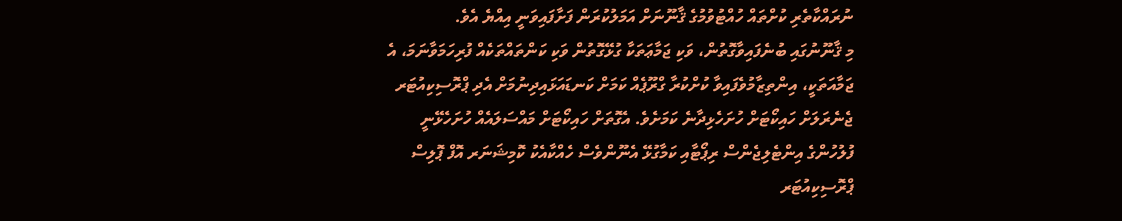ނުރައްކާތެރި ކުށްތައް ހުއްޓުވުމުގެ ޤާނޫނަށް އަމަލުކުރަން ފަށާފައިވަނީ އިއްޔެ އެވެ.
މި ޤާނޫނުގައި ބުނެފައިވާގޮތުން، ވަކި ޖަމާޢަތަކާ ގުޅޭގޮތުން ވަކި ކަންތައްތަކެއް ފުރިހަމަވާނަމަ، އެ ޖަމާއަތަކީ، އިންތިޒާމުވެފައިވާ ކުށްކުރާ ގްރޫޕެއް ކަމަށް ކަނޑައަޅައިދިނުމަށް އެދި ޕްރޮސިކިއުޓަރ ޖެނެރަލަށް ހައިކޯޓަށް ހުށަހެޅިދާނެ ކަމަށެވެ. އެގޮތަށް ހައިކޯޓަށް މައްސަލައެއް ހުށަހެޅޭނީ ފުލުހުންގެ އިންޓެލިޖެންސް ރިޕޯޓާއި ކަމާގުޅޭ އެނޫންވެސް ހެއްކާއެކު ކޮމިޝަނަރ އޮފް ޕޮލިސް ޕްރޮސިކިއުޓަރ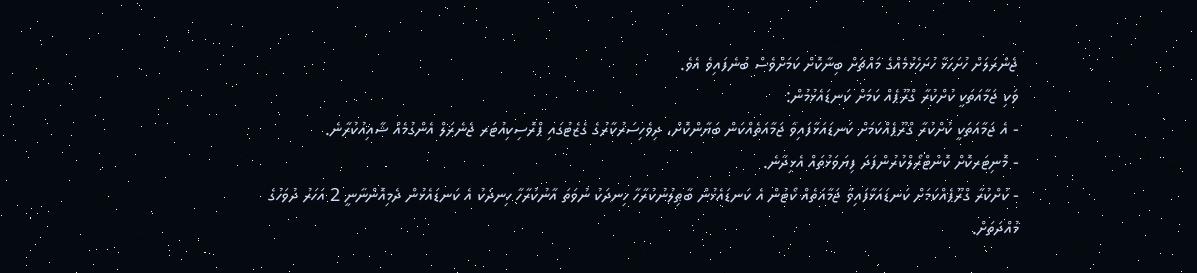ޖެނެރަލަށް ހުށަހަޅާ ހުށަހެޅުމެއްގެ މައްޗަށް ބިނާކޮށް ކަމަށްވެސް ބުނެފައިވެ އެވެ.
ވަކި ޖަމާއަތަކީ ކުށްކުރާ ގްރޫޕެއް ކަމަށް ކަނޑައެޅުމުން:
- އެ ޖަމާއަތަކީ ކުށްކުރާ ގްރޫޕެއްކަމަށް ކަނޑައަޅާފައިވާ ޖަމާއަތެއްކަން ބަޔާންކޮށް، ދިވެހިސަރުކާރުގެ ގެޒެޓުގައި ޕްރޮސިކިއުޓަރ ޖެނެރަލް އެންގުމެއް ޝާއިއުކުރާނެ.
- މޮނިޓަރކޮށް ކޮންޓްރޯލްކުރުންފަދަ ފިޔަވަޅުތައް އެޅިދާނެ.
- ކުށްކުރާ ގްރޫޕެއްކަމަށް ކަނޑައަޅާފައިވާ ޖަމާއަތެއް ކޯޓުން އެ ކަނޑައެޅުން ބާޠިލުނުކުރާހާ ހިނދަކު ނުވަތަ އާނުކުރާހާ ހިނދަކު އެ ކަނޑައެޅުން ދެމިއޮންނާނީ 2 އަހަރު ދުވަހުގެ މުއްދަތަށް.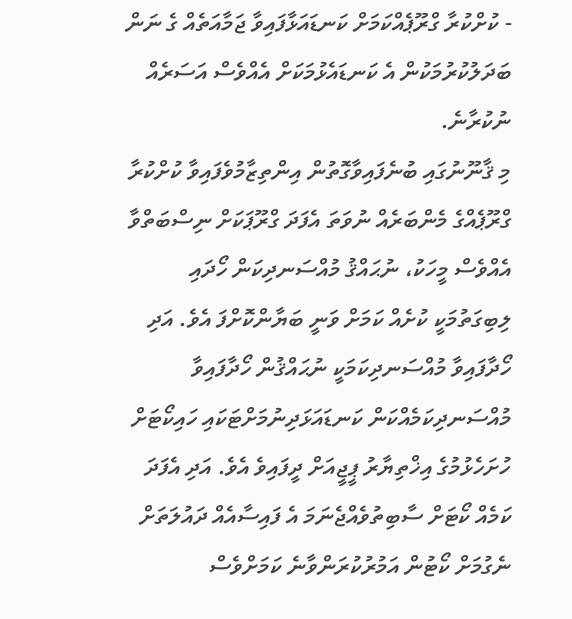- ކުށްކުރާ ގްރޫޕެއްކަމަށް ކަނޑައަޅާފައިވާ ޖަމާއަތެއް ގެ ނަން ބަދަލުކުރުމަކުން އެ ކަނޑައެޅުމަކަށް އެއްވެސް އަސަރެއް ނުކުރާނެ.
މި ޤާނޫނުގައި ބުނެފައިވާގޮތުން އިންތިޒާމުވެފައިވާ ކުށްކުރާ ގްރޫޕެއްގެ މެންބަރެއް ނުވަތަ އެފަދަ ގްރޫޕަކަށް ނިސްބަތްވާ އެއްވެސް މީހަކު، ނުޙައްޤު މުއްސަނދިކަން ހޯދައި ލިބިގަތުމަކީ ކުށެއް ކަމަށް ވަނީ ބަޔާންކޮށްފަ އެވެ. އަދި ހޯދާފައިވާ މުއްސަނދިކަމަކީ ނުޙައްޤުން ހޯދާފައިވާ މުއްސަނދިކަމެއްކަން ކަނޑައަޅަދިނުމަށްޓަކައި ހައިކޯޓަށް ހުށަހެޅުމުގެ އިޚްތިޔާރު ޕީޖީއަށް ދީފައިވެ އެވެ. އަދި އެފަދަ ކަމެއް ކޯޓަށް ސާބިތުވެއްޖެނަމަ އެ ފައިސާއެއް ދައުލަތަށް ނެގުމަށް ކޯޓުން އަމުރުކުރަންވާނެ ކަމަށްވެސް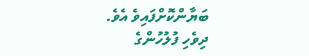ބަޔާންކޮށްފައިވެ އެވެ.
ދިވެހި ފުލުހުންގެ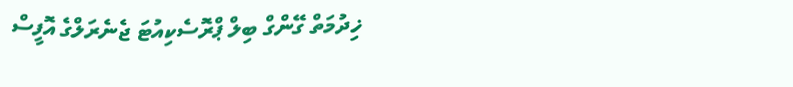ޚިދުމަތް ގޭންގް ބިލް ޕްރޮސެކިއުޓަ ޖެނެރަލްގެ އޮފީސް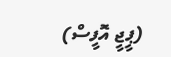(ޕީޖީ އޮފީސް)